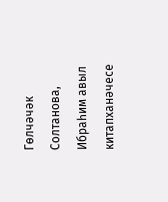Гөлчәчәк Солтанова, Ибраһим авыл китапханәчесе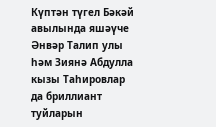Күптән түгел Бәкәй авылында яшәүче Әнвәр Талип улы һәм Зиянә Абдулла кызы Таһировлар да бриллиант туйларын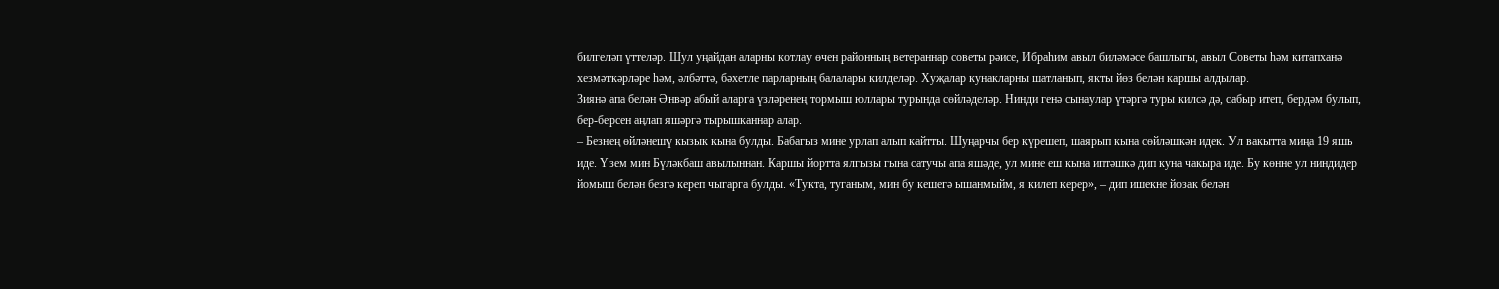билгеләп үттеләр. Шул уңайдан аларны котлау өчен районның ветераннар советы рәисе, Ибраһим авыл биләмәсе башлыгы, авыл Советы һәм китапханә хезмәткәрләре һәм, әлбәттә, бәхетле парларның балалары килделәр. Хуҗалар кунакларны шатланып, якты йөз белән каршы алдылар.
Зиянә апа белән Әнвәр абый аларга үзләренең тормыш юллары турында сөйләделәр. Нинди генә сынаулар үтәргә туры килсә дә, сабыр итеп, бердәм булып, бер-берсен аңлап яшәргә тырышканнар алар.
– Безнең өйләнешү кызык кына булды. Бабагыз мине урлап алып кайтты. Шуңарчы бер күрешеп, шаярып кына сөйләшкән идек. Ул вакытта миңа 19 яшь иде. Үзем мин Бүләкбаш авылыннан. Каршы йортта ялгызы гына сатучы апа яшәде, ул мине еш кына иптәшкә дип куна чакыра иде. Бу көнне ул ниндидер йомыш белән безгә кереп чыгарга булды. «Тукта, туганым, мин бу кешегә ышанмыйм, я килеп керер», – дип ишекне йозак белән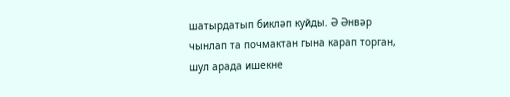шатырдатып бикләп куйды. Ә Әнвәр чынлап та почмактан гына карап торган, шул арада ишекне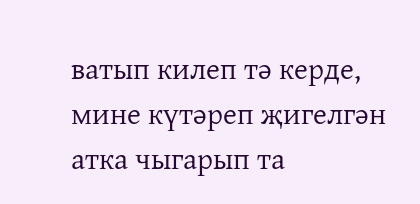ватып килеп тә керде, мине күтәреп җигелгән атка чыгарып та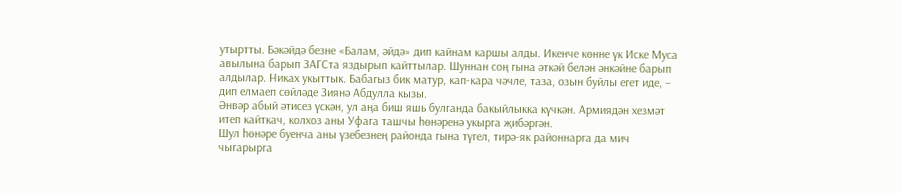утыртты. Бәкәйдә безне «Балам, әйдә» дип кайнам каршы алды. Икенче көнне үк Иске Муса авылына барып ЗАГСта яздырып кайттылар. Шуннан соң гына әткәй белән әнкәйне барып алдылар. Никах укыттык. Бабагыз бик матур, кап-кара чәчле, таза, озын буйлы егет иде, – дип елмаеп сөйләде Зиянә Абдулла кызы.
Әнвәр абый әтисез үскән, ул аңа биш яшь булганда бакыйлыкка күчкән. Армиядән хезмәт итеп кайткач, колхоз аны Уфага ташчы һөнәренә укырга җибәргән.
Шул һөнәре буенча аны үзебезнең районда гына түгел, тирә-як районнарга да мич чыгарырга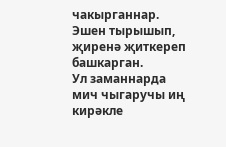чакырганнар. Эшен тырышып, җиренә җиткереп башкарган.
Ул заманнарда мич чыгаручы иң кирәкле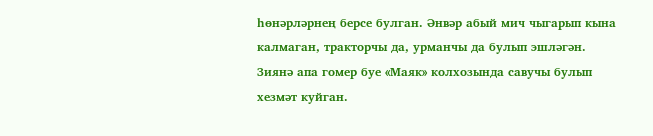һөнәрләрнең берсе булган. Әнвәр абый мич чыгарып кына калмаган, тракторчы да, урманчы да булып эшләгән.
Зиянә апа гомер буе «Маяк» колхозында савучы булып хезмәт куйган.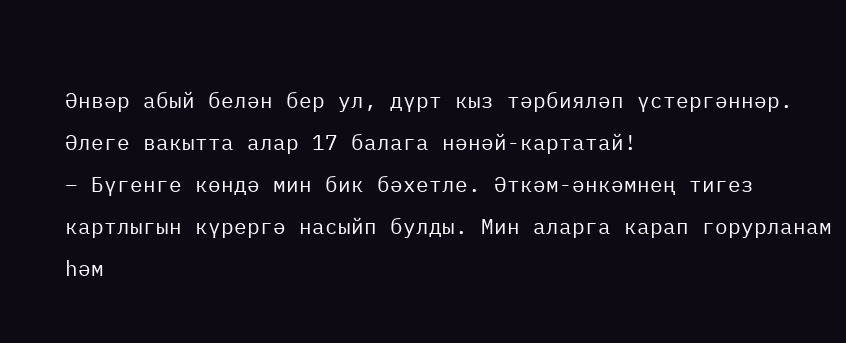Әнвәр абый белән бер ул, дүрт кыз тәрбияләп үстергәннәр. Әлеге вакытта алар 17 балага нәнәй-картатай!
– Бүгенге көндә мин бик бәхетле. Әткәм-әнкәмнең тигез картлыгын күрергә насыйп булды. Мин аларга карап горурланам һәм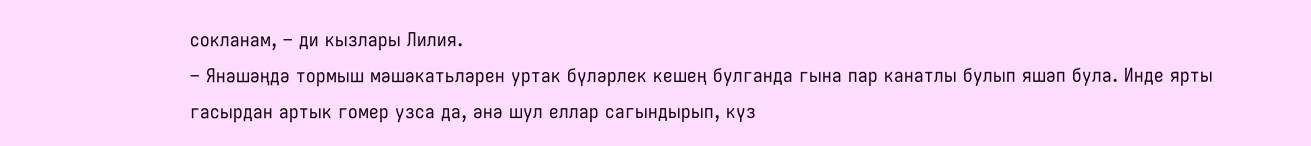сокланам, – ди кызлары Лилия.
– Янәшәңдә тормыш мәшәкатьләрен уртак бүләрлек кешең булганда гына пар канатлы булып яшәп була. Инде ярты гасырдан артык гомер узса да, әнә шул еллар сагындырып, күз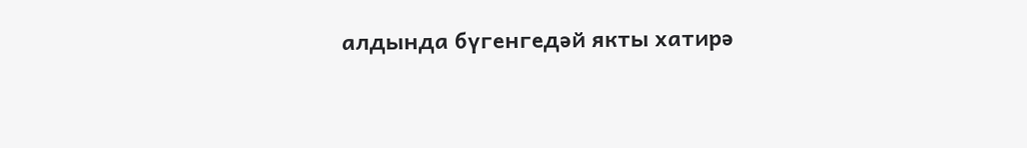алдында бүгенгедәй якты хатирә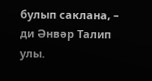булып саклана, – ди Әнвәр Талип улы.